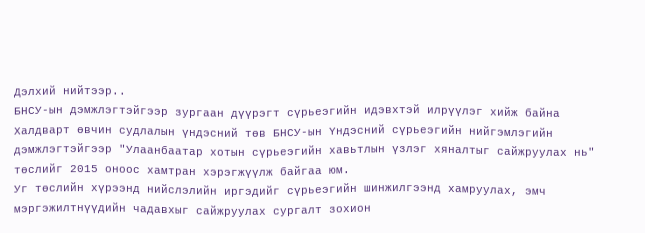Дэлхий нийтээр..
БНСУ-ын дэмжлэгтэйгээр зургаан дүүрэгт сүрьеэгийн идэвхтэй илрүүлэг хийж байна
Халдварт өвчин судлалын үндэсний төв БНСУ-ын Үндэсний сүрьеэгийн нийгэмлэгийн дэмжлэгтэйгээр "Улаанбаатар хотын сүрьеэгийн хавьтлын үзлэг хяналтыг сайжруулах нь" төслийг 2015 оноос хамтран хэрэгжүүлж байгаа юм.
Уг төслийн хүрээнд нийслэлийн иргэдийг сүрьеэгийн шинжилгээнд хамруулах, эмч мэргэжилтнүүдийн чадавхыг сайжруулах сургалт зохион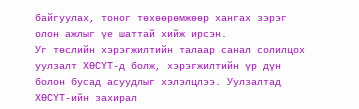байгуулах, тоног төхөөрөмжөөр хангах зэрэг олон ажлыг үе шаттай хийж ирсэн.
Уг төслийн хэрэгжилтийн талаар санал солилцох уулзалт ХӨСҮТ-д болж, хэрэгжилтийн үр дүн болон бусад асуудлыг хэлэлцлээ. Уулзалтад ХӨСҮТ-ийн захирал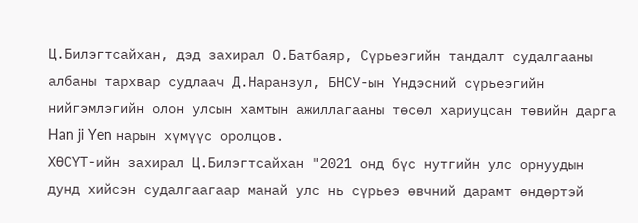Ц.Билэгтсайхан, дэд захирал О.Батбаяр, Сүрьеэгийн тандалт судалгааны албаны тархвар судлаач Д.Наранзул, БНСУ-ын Үндэсний сүрьеэгийн нийгэмлэгийн олон улсын хамтын ажиллагааны төсөл хариуцсан төвийн дарга Han ji Yen нарын хүмүүс оролцов.
ХӨСҮТ-ийн захирал Ц.Билэгтсайхан "2021 онд бүс нутгийн улс орнуудын дунд хийсэн судалгаагаар манай улс нь сүрьеэ өвчний дарамт өндөртэй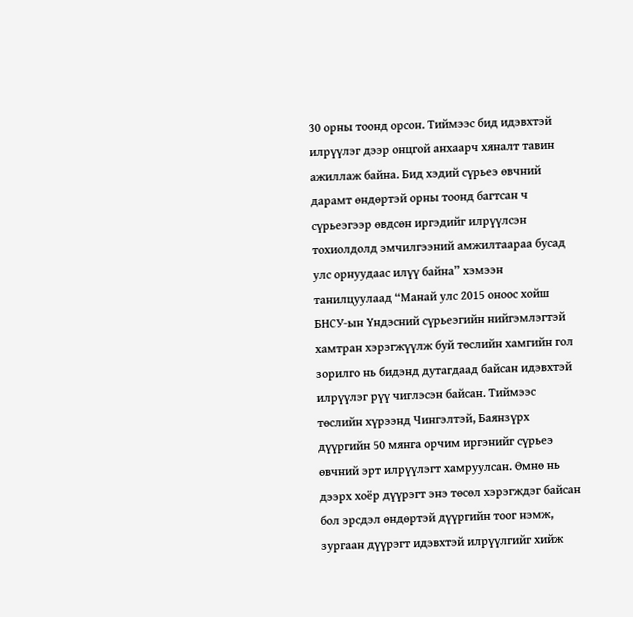30 орны тоонд орсон. Тиймээс бид идэвхтэй илрүүлэг дээр онцгой анхаарч хяналт тавин ажиллаж байна. Бид хэдий сүрьеэ өвчний дарамт өндөртэй орны тоонд багтсан ч сүрьеэгээр өвдсөн иргэдийг илрүүлсэн тохиолдолд эмчилгээний амжилтаараа бусад улс орнуудаас илүү байна” хэмээн танилцуулаад “Манай улс 2015 оноос хойш БНСУ-ын Үндэсний сүрьеэгийн нийгэмлэгтэй хамтран хэрэгжүүлж буй төслийн хамгийн гол зорилго нь бидэнд дутагдаад байсан идэвхтэй илрүүлэг рүү чиглэсэн байсан. Тиймээс төслийн хүрээнд Чингэлтэй, Баянзүрх дүүргийн 50 мянга орчим иргэнийг сүрьеэ өвчний эрт илрүүлэгт хамруулсан. Өмнө нь дээрх хоёр дүүрэгт энэ төсөл хэрэгждэг байсан бол эрсдэл өндөртэй дүүргийн тоог нэмж, зургаан дүүрэгт идэвхтэй илрүүлгийг хийж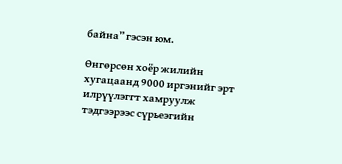байна” гэсэн юм.

Өнгөрсөн хоёр жилийн хугацаанд 9000 иргэнийг эрт илрүүлэггт хамруулж тэдгээрээс сүрьеэгийн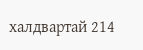халдвартай 214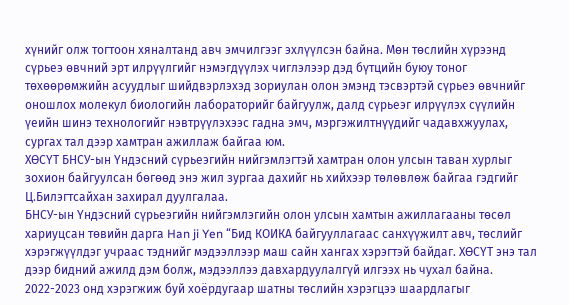хүнийг олж тогтоон хяналтанд авч эмчилгээг эхлүүлсэн байна. Мөн төслийн хүрээнд сүрьеэ өвчний эрт илрүүлгийг нэмэгдүүлэх чиглэлээр дэд бүтцийн буюу тоног төхөөрөмжийн асуудлыг шийдвэрлэхэд зориулан олон эмэнд тэсвэртэй сүрьеэ өвчнийг оношлох молекул биологийн лабораторийг байгуулж, далд сүрьеэг илрүүлэх сүүлийн үеийн шинэ технологийг нэвтрүүлэхээс гадна эмч, мэргэжилтнүүдийг чадавхжуулах, сургах тал дээр хамтран ажиллаж байгаа юм.
ХӨСҮТ БНСУ-ын Үндэсний сүрьеэгийн нийгэмлэгтэй хамтран олон улсын таван хурлыг зохион байгуулсан бөгөөд энэ жил зургаа дахийг нь хийхээр төлөвлөж байгаа гэдгийг Ц.Билэгтсайхан захирал дуулгалаа.
БНСУ-ын Үндэсний сүрьеэгийн нийгэмлэгийн олон улсын хамтын ажиллагааны төсөл хариуцсан төвийн дарга Han ji Yen “Бид КОИКА байгууллагаас санхүүжилт авч, төслийг хэрэгжүүлдэг учраас тэднийг мэдээллээр маш сайн хангах хэрэгтэй байдаг. ХӨСҮТ энэ тал дээр бидний ажилд дэм болж, мэдээллээ давхардуулалгүй илгээх нь чухал байна. 2022-2023 онд хэрэгжиж буй хоёрдугаар шатны төслийн хэрэгцээ шаардлагыг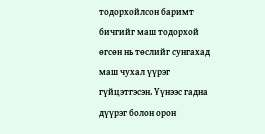тодорхойлсон баримт бичгийг маш тодорхой өгсөн нь төслийг сунгахад маш чухал үүрэг гүйцэтгэсэн. Үүнээс гадна дүүрэг болон орон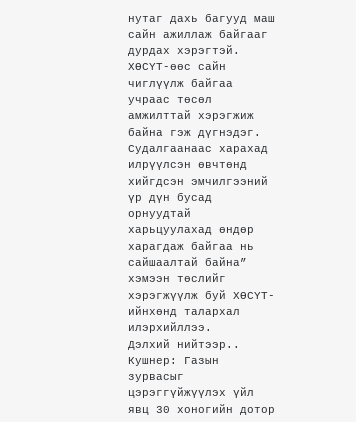нутаг дахь багууд маш сайн ажиллаж байгааг дурдах хэрэгтэй. ХӨСҮТ-өөс сайн чиглүүлж байгаа учраас төсөл амжилттай хэрэгжиж байна гэж дүгнэдэг. Судалгаанаас харахад илрүүлсэн өвчтөнд хийгдсэн эмчилгээний үр дүн бусад орнуудтай харьцуулахад өндөр харагдаж байгаа нь сайшаалтай байна” хэмээн төслийг хэрэгжүүлж буй ХӨСҮТ-ийнхөнд талархал илэрхийллээ.
Дэлхий нийтээр..
Кушнер: Газын зурвасыг цэрэггүйжүүлэх үйл явц 30 хоногийн дотор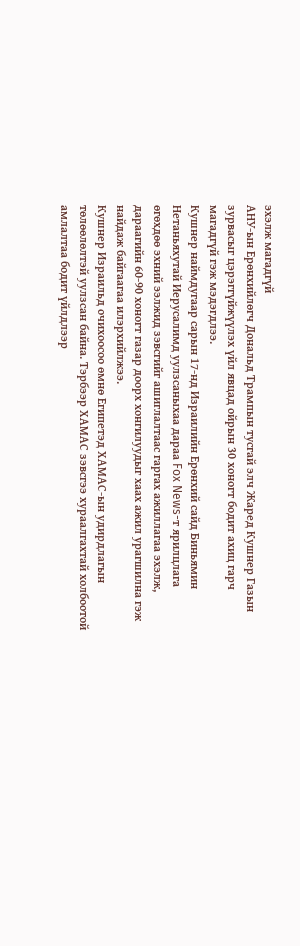эхэлж магадгүй
АНУ-ын Ерөнхийлөгч Дональд Трампын тусгай элч Жаред Кушнер Газын зурвасыг цэрэггүйжүүлэх үйл явцад ойрын 30 хоногт бодит ахиц гарч магадгүй гэж мэдэгдлээ.
Кушнер наймдугаар сарын 17-нд Израилийн Ерөнхий сайд Биньямин Нетаньяхутай Иерусалимд уулзсаныхаа дараа Fox News-т ярилцлага өгөхдөө эхний ээлжид зэвсгийг ашиглалтаас гаргах ажиллагаа эхэлж, дараагийн 60-90 хоногт газар доорх хонгилуудыг хаах ажил урагшилна гэж найдаж байгаагаа илэрхийлжээ.
Кушнер Израильд очихоосоо өмнө Египетэд ХАМАС-ын удирдлагын төлөөлөлтэй уулзсан байна. Тэрбээр ХАМАС зэвсгээ хураалгахтай холбоотой амлалтаа бодит үйлдлээр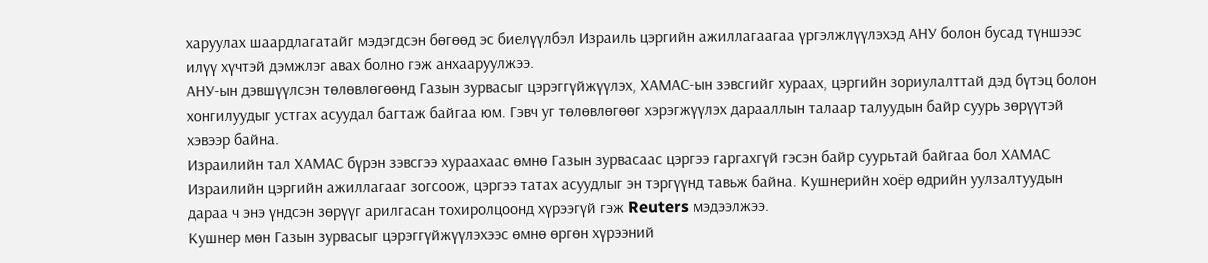харуулах шаардлагатайг мэдэгдсэн бөгөөд эс биелүүлбэл Израиль цэргийн ажиллагаагаа үргэлжлүүлэхэд АНУ болон бусад түншээс илүү хүчтэй дэмжлэг авах болно гэж анхааруулжээ.
АНУ-ын дэвшүүлсэн төлөвлөгөөнд Газын зурвасыг цэрэггүйжүүлэх, ХАМАС-ын зэвсгийг хураах, цэргийн зориулалттай дэд бүтэц болон хонгилуудыг устгах асуудал багтаж байгаа юм. Гэвч уг төлөвлөгөөг хэрэгжүүлэх дарааллын талаар талуудын байр суурь зөрүүтэй хэвээр байна.
Израилийн тал ХАМАС бүрэн зэвсгээ хураахаас өмнө Газын зурвасаас цэргээ гаргахгүй гэсэн байр суурьтай байгаа бол ХАМАС Израилийн цэргийн ажиллагааг зогсоож, цэргээ татах асуудлыг эн тэргүүнд тавьж байна. Кушнерийн хоёр өдрийн уулзалтуудын дараа ч энэ үндсэн зөрүүг арилгасан тохиролцоонд хүрээгүй гэж Reuters мэдээлжээ.
Кушнер мөн Газын зурвасыг цэрэггүйжүүлэхээс өмнө өргөн хүрээний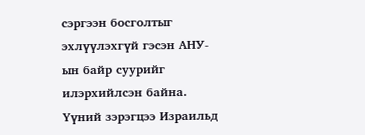сэргээн босголтыг эхлүүлэхгүй гэсэн АНУ-ын байр суурийг илэрхийлсэн байна. Үүний зэрэгцээ Израильд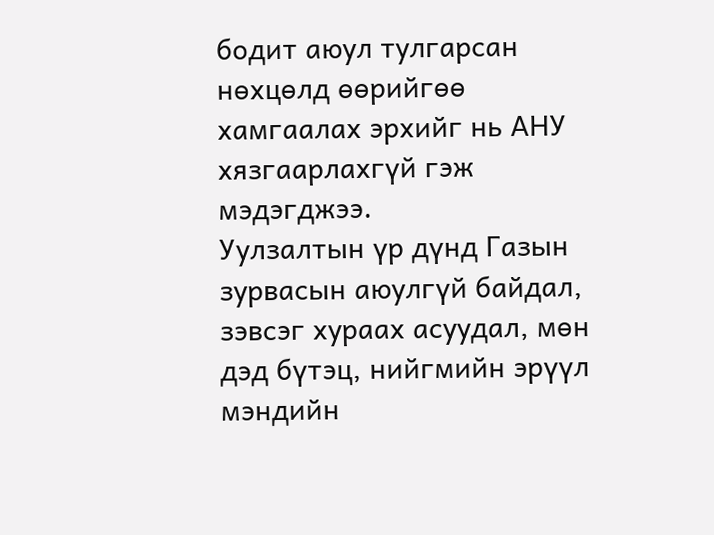бодит аюул тулгарсан нөхцөлд өөрийгөө хамгаалах эрхийг нь АНУ хязгаарлахгүй гэж мэдэгджээ.
Уулзалтын үр дүнд Газын зурвасын аюулгүй байдал, зэвсэг хураах асуудал, мөн дэд бүтэц, нийгмийн эрүүл мэндийн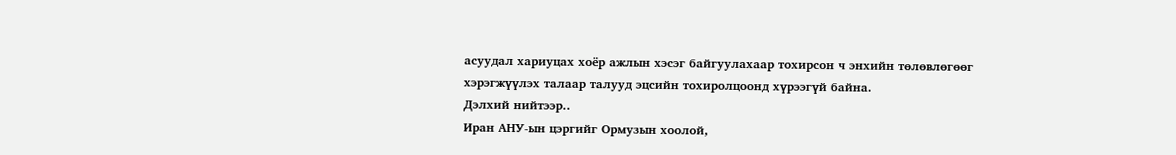асуудал хариуцах хоёр ажлын хэсэг байгуулахаар тохирсон ч энхийн төлөвлөгөөг хэрэгжүүлэх талаар талууд эцсийн тохиролцоонд хүрээгүй байна.
Дэлхий нийтээр..
Иран АНУ-ын цэргийг Ормузын хоолой,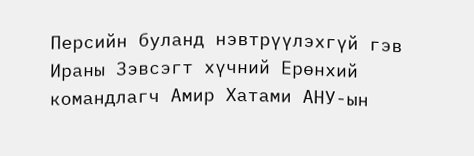Персийн буланд нэвтрүүлэхгүй гэв
Ираны Зэвсэгт хүчний Ерөнхий командлагч Амир Хатами АНУ-ын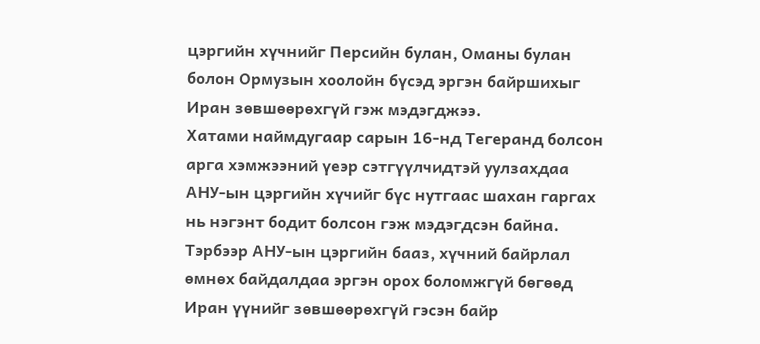цэргийн хүчнийг Персийн булан, Оманы булан болон Ормузын хоолойн бүсэд эргэн байршихыг Иран зөвшөөрөхгүй гэж мэдэгджээ.
Хатами наймдугаар сарын 16-нд Тегеранд болсон арга хэмжээний үеэр сэтгүүлчидтэй уулзахдаа АНУ-ын цэргийн хүчийг бүс нутгаас шахан гаргах нь нэгэнт бодит болсон гэж мэдэгдсэн байна. Тэрбээр АНУ-ын цэргийн бааз, хүчний байрлал өмнөх байдалдаа эргэн орох боломжгүй бөгөөд Иран үүнийг зөвшөөрөхгүй гэсэн байр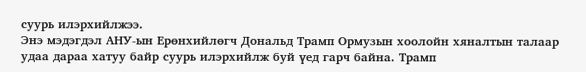суурь илэрхийлжээ.
Энэ мэдэгдэл АНУ-ын Ерөнхийлөгч Дональд Трамп Ормузын хоолойн хяналтын талаар удаа дараа хатуу байр суурь илэрхийлж буй үед гарч байна. Трамп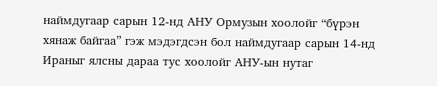наймдугаар сарын 12-нд АНУ Ормузын хоолойг “бүрэн хянаж байгаа” гэж мэдэгдсэн бол наймдугаар сарын 14-нд Ираныг ялсны дараа тус хоолойг АНУ-ын нутаг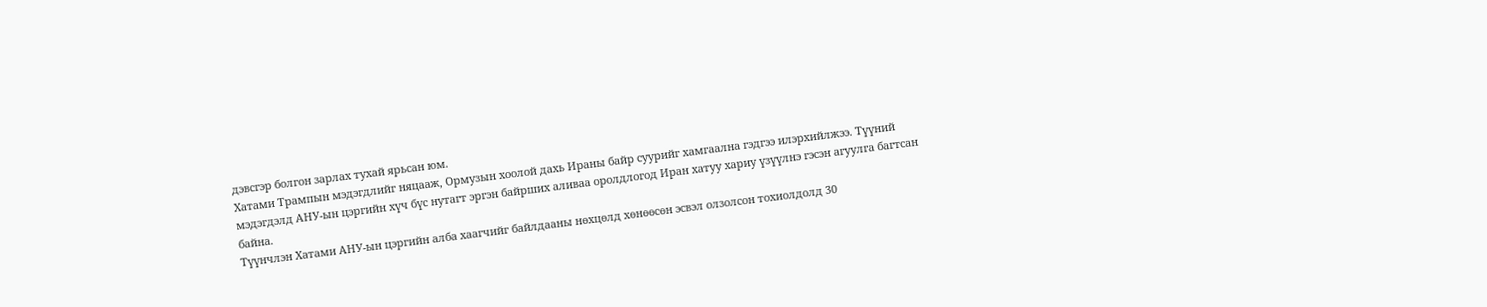дэвсгэр болгон зарлах тухай ярьсан юм.
Хатами Трампын мэдэгдлийг няцааж, Ормузын хоолой дахь Ираны байр суурийг хамгаална гэдгээ илэрхийлжээ. Түүний мэдэгдэлд АНУ-ын цэргийн хүч бүс нутагт эргэн байрших аливаа оролдлогод Иран хатуу хариу үзүүлнэ гэсэн агуулга багтсан байна.
Түүнчлэн Хатами АНУ-ын цэргийн алба хаагчийг байлдааны нөхцөлд хөнөөсөн эсвэл олзолсон тохиолдолд 30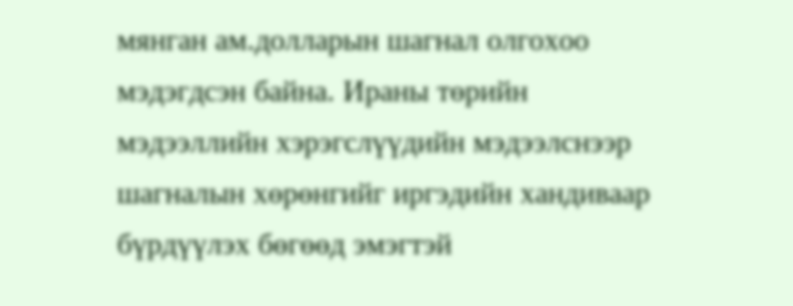мянган ам.долларын шагнал олгохоо мэдэгдсэн байна. Ираны төрийн мэдээллийн хэрэгслүүдийн мэдээлснээр шагналын хөрөнгийг иргэдийн хандиваар бүрдүүлэх бөгөөд эмэгтэй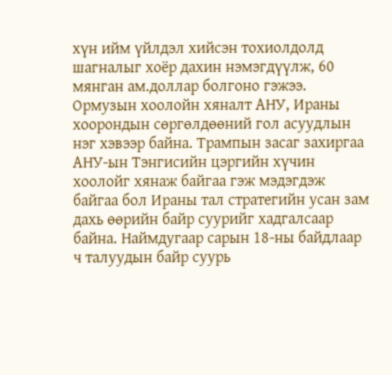хүн ийм үйлдэл хийсэн тохиолдолд шагналыг хоёр дахин нэмэгдүүлж, 60 мянган ам.доллар болгоно гэжээ.
Ормузын хоолойн хяналт АНУ, Ираны хоорондын сөргөлдөөний гол асуудлын нэг хэвээр байна. Трампын засаг захиргаа АНУ-ын Тэнгисийн цэргийн хүчин хоолойг хянаж байгаа гэж мэдэгдэж байгаа бол Ираны тал стратегийн усан зам дахь өөрийн байр суурийг хадгалсаар байна. Наймдугаар сарын 18-ны байдлаар ч талуудын байр суурь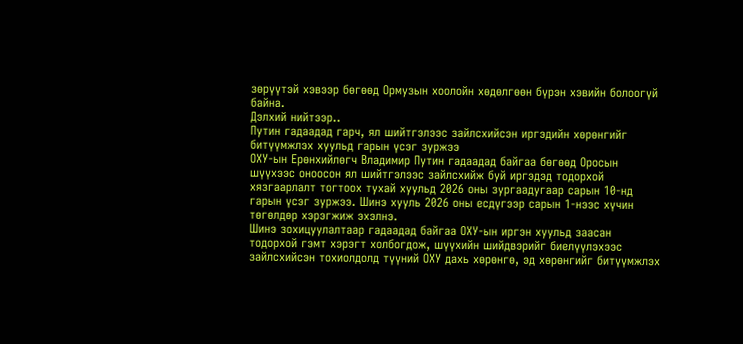зөрүүтэй хэвээр бөгөөд Ормузын хоолойн хөдөлгөөн бүрэн хэвийн болоогүй байна.
Дэлхий нийтээр..
Путин гадаадад гарч, ял шийтгэлээс зайлсхийсэн иргэдийн хөрөнгийг битүүмжлэх хуульд гарын үсэг зуржээ
ОХУ-ын Ерөнхийлөгч Владимир Путин гадаадад байгаа бөгөөд Оросын шүүхээс оноосон ял шийтгэлээс зайлсхийж буй иргэдэд тодорхой хязгаарлалт тогтоох тухай хуульд 2026 оны зургаадугаар сарын 10-нд гарын үсэг зуржээ. Шинэ хууль 2026 оны есдүгээр сарын 1-нээс хүчин төгөлдөр хэрэгжиж эхэлнэ.
Шинэ зохицуулалтаар гадаадад байгаа ОХУ-ын иргэн хуульд заасан тодорхой гэмт хэрэгт холбогдож, шүүхийн шийдвэрийг биелүүлэхээс зайлсхийсэн тохиолдолд түүний ОХУ дахь хөрөнгө, эд хөрөнгийг битүүмжлэх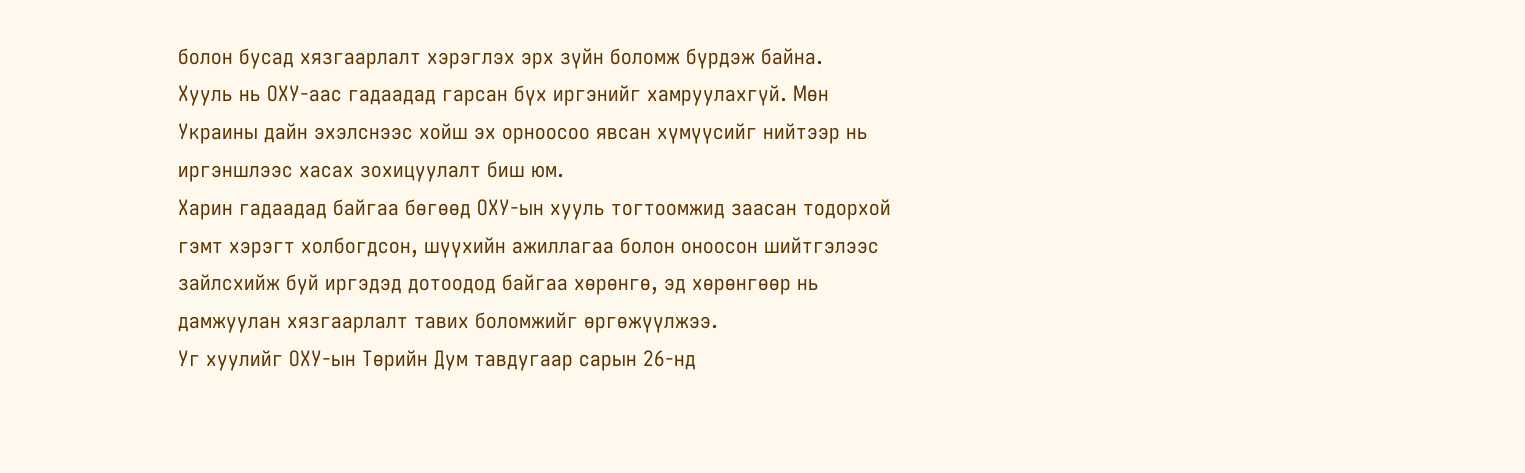болон бусад хязгаарлалт хэрэглэх эрх зүйн боломж бүрдэж байна.
Хууль нь ОХУ-аас гадаадад гарсан бүх иргэнийг хамруулахгүй. Мөн Украины дайн эхэлснээс хойш эх орноосоо явсан хүмүүсийг нийтээр нь иргэншлээс хасах зохицуулалт биш юм.
Харин гадаадад байгаа бөгөөд ОХУ-ын хууль тогтоомжид заасан тодорхой гэмт хэрэгт холбогдсон, шүүхийн ажиллагаа болон оноосон шийтгэлээс зайлсхийж буй иргэдэд дотоодод байгаа хөрөнгө, эд хөрөнгөөр нь дамжуулан хязгаарлалт тавих боломжийг өргөжүүлжээ.
Уг хуулийг ОХУ-ын Төрийн Дум тавдугаар сарын 26-нд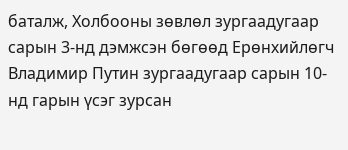баталж, Холбооны зөвлөл зургаадугаар сарын 3-нд дэмжсэн бөгөөд Ерөнхийлөгч Владимир Путин зургаадугаар сарын 10-нд гарын үсэг зурсан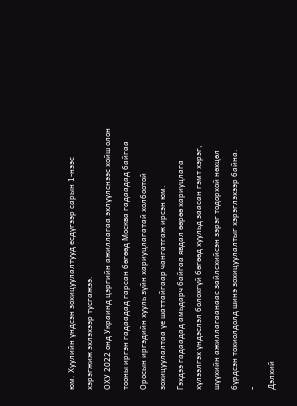юм. Хуулийн үндсэн зохицуулалтууд есдүгээр сарын 1-нээс хэрэгжиж эхлэхээр тусгажээ.
ОХУ 2022 онд Украинд цэргийн ажиллагаа эхлүүлснээс хойш олон тооны иргэн гадаадад гарсан бөгөөд Москва гадаадад байгаа Оросын иргэдийн хууль зүйн хариуцлагатай холбоотой зохицуулалтаа үе шаттайгаар чангатгаж ирсэн юм.
Гэхдээ гадаадад амьдарч байгаа явдал өөрөө хариуцлага хүлээлгэх үндэслэл болохгүй бөгөөд хуульд заасан гэмт хэрэг, шүүхийн ажиллагаанаас зайлсхийсэн зэрэг тодорхой нөхцөл бүрдсэн тохиолдолд шинэ зохицуулалтыг хэрэглэхээр байна.
-
Дэлхий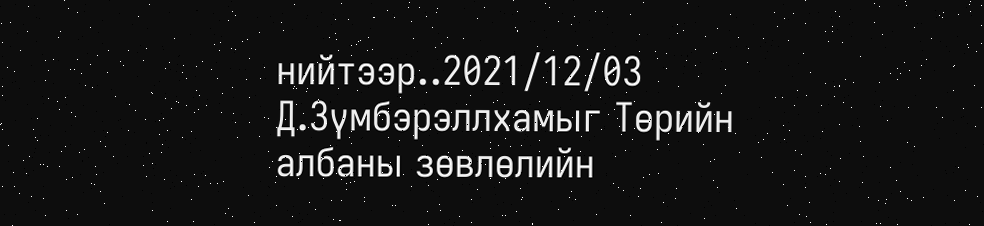нийтээр..2021/12/03
Д.Зүмбэрэллхамыг Төрийн албаны зөвлөлийн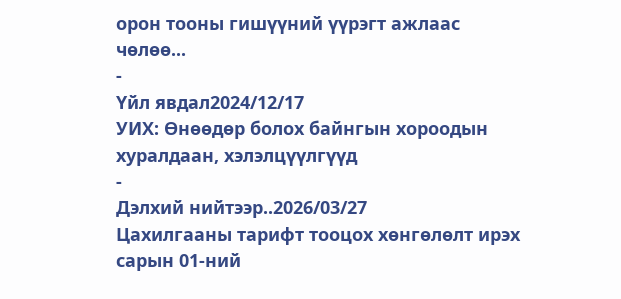орон тооны гишүүний үүрэгт ажлаас чөлөө...
-
Үйл явдал2024/12/17
УИХ: Өнөөдөр болох байнгын хороодын хуралдаан, хэлэлцүүлгүүд
-
Дэлхий нийтээр..2026/03/27
Цахилгааны тарифт тооцох хөнгөлөлт ирэх сарын 01-ний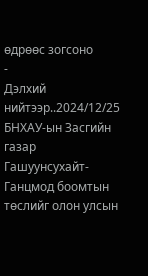өдрөөс зогсоно
-
Дэлхий нийтээр..2024/12/25
БНХАУ-ын Засгийн газар Гашуунсухайт-Ганцмод боомтын төслийг олон улсын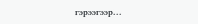гэрээгээр...